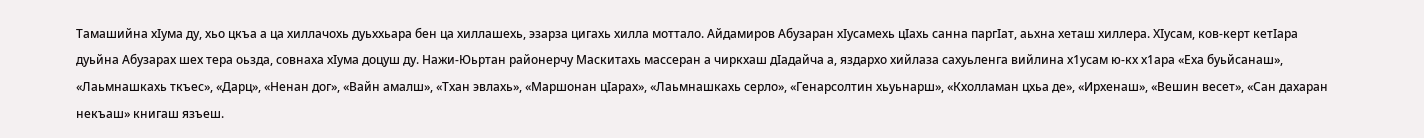Тамашийна хIума ду, хьо цкъа а ца хиллачохь дуьххьара бен ца хиллашехь, эзарза цигахь хилла моттало. Айдамиров Абузаран хIусамехь цIахь санна паргIат, аьхна хеташ хиллера. ХIусам, ков-керт кетIара дуьйна Абузарах шех тера оьзда, совнаха хIума доцуш ду. Нажи-Юьртан районерчу Маскитахь массеран а чиркхаш дIадайча а, яздархо хийлаза сахуьленга вийлина х1усам ю-кх х1ара «Еха буьйсанаш», «Лаьмнашкахь ткъес», «Дарц», «Ненан дог», «Вайн амалш», «Тхан эвлахь», «Маршонан цIарах», «Лаьмнашкахь серло», «Генарсолтин хьуьнарш», «Кхолламан цхьа де», «Ирхенаш», «Вешин весет», «Сан дахаран некъаш» книгаш язъеш.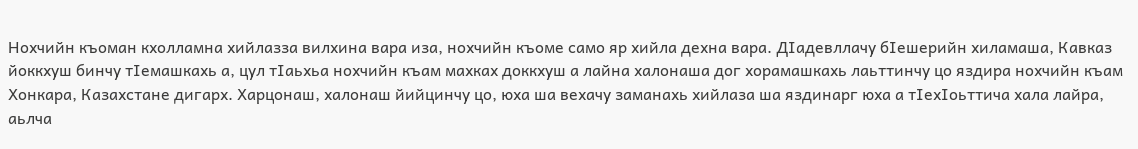Нохчийн къоман кхолламна хийлазза вилхина вара иза, нохчийн къоме само яр хийла дехна вара. ДIадевллачу бIешерийн хиламаша, Кавказ йоккхуш бинчу тIемашкахь а, цул тIаьхьа нохчийн къам махках доккхуш а лайна халонаша дог хорамашкахь лаьттинчу цо яздира нохчийн къам Хонкара, Казахстане дигарх. Харцонаш, халонаш йийцинчу цо, юха ша вехачу заманахь хийлаза ша яздинарг юха а тIехIоьттича хала лайра, аьлча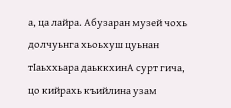а, ца лайра. Абузаран музей чохь долчуьнга хьоьхуш цуьнан тIаьххьара даьккхинА сурт гича, цо кийрахь къийлина узам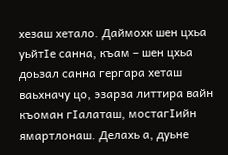хезаш хетало. Даймохк шен цхьа уьйтIе санна, къам – шен цхьа доьзал санна гергара хеташ ваьхначу цо, эзарза литтира вайн къоман гIалаташ, мостагIийн ямартлонаш. Делахь а, дуьне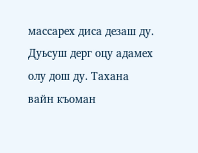массарех диса дезаш ду. Дуьсуш дерг оцу адамех олу дош ду. Тахана вайн къоман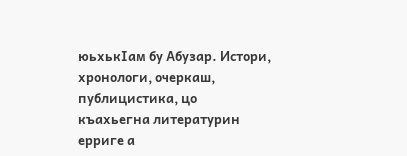юьхькIам бу Абузар. Истори, хронологи, очеркаш, публицистика, цо къахьегна литературин ерриге а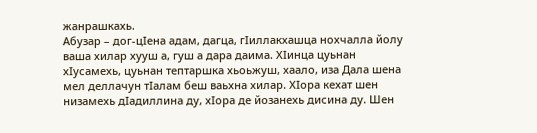жанрашкахь.
Абузар – дог-цIена адам, дагца, гIиллакхашца нохчалла йолу ваша хилар хууш а, гуш а дара даима. ХIинца цуьнан хIусамехь, цуьнан тептаршка хьоьжуш, хаало, иза Дала шена мел деллачун тIалам беш ваьхна хилар. ХIора кехат шен низамехь дIадиллина ду, хIора де йозанехь дисина ду. Шен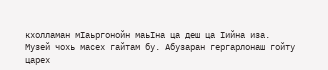кхолламан мIаьргонойн маьIна ца деш ца Iийна иза.
Музей чохь масех гайтам бу. Абузаран гергарлонаш гойту царех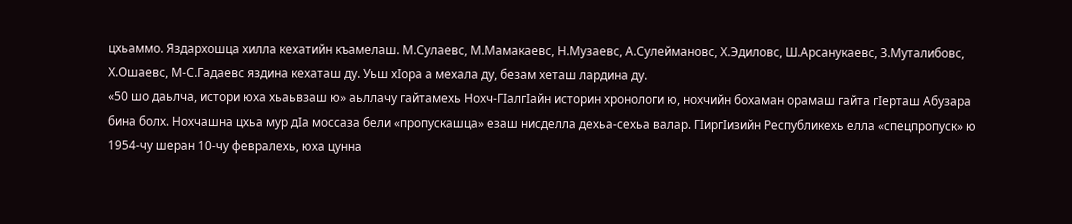цхьаммо. Яздархошца хилла кехатийн къамелаш. М.Сулаевс, М.Мамакаевс, Н.Музаевс, А.Сулеймановс, Х.Эдиловс, Ш.Арсанукаевс, З.Муталибовс, Х.Ошаевс, М-С.Гадаевс яздина кехаташ ду. Уьш хIора а мехала ду, безам хеташ лардина ду.
«50 шо даьлча, истори юха хьаьвзаш ю» аьллачу гайтамехь Нохч-ГIалгIайн историн хронологи ю, нохчийн бохаман орамаш гайта гIерташ Абузара бина болх. Нохчашна цхьа мур дIа моссаза бели «пропускашца» езаш нисделла дехьа-сехьа валар. ГIиргIизийн Республикехь елла «спецпропуск» ю 1954-чу шеран 10-чу февралехь, юха цунна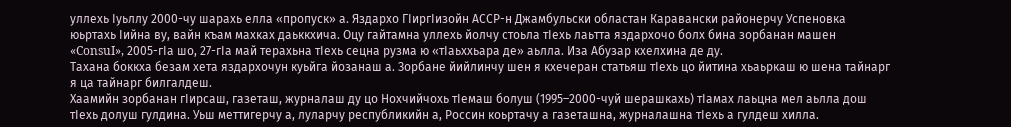уллехь Iуьллу 2000-чу шарахь елла «пропуск» а. Яздархо ГIиргIизойн АССР-н Джамбульски областан Каравански районерчу Успеновка юьртахь Iийна ву, вайн къам махках даьккхича. Оцу гайтамна уллехь йолчу стоьла тIехь лаьтта яздархочо болх бина зорбанан машен «ConsuI», 2005-гIа шо, 27-гIа май терахьна тIехь сецна рузма ю «тIаьххьара де» аьлла. Иза Абузар кхелхина де ду.
Тахана боккха безам хета яздархочун куьйга йозанаш а. Зорбане йийлинчу шен я кхечеран статьяш тIехь цо йитина хьаьркаш ю шена тайнарг я ца тайнарг билгалдеш.
Хаамийн зорбанан гIирсаш, газеташ, журналаш ду цо Нохчийчохь тIемаш болуш (1995–2000-чуй шерашкахь) тIамах лаьцна мел аьлла дош тIехь долуш гулдина. Уьш меттигерчу а, луларчу республикийн а, Россин коьртачу а газеташна, журналашна тIехь а гулдеш хилла.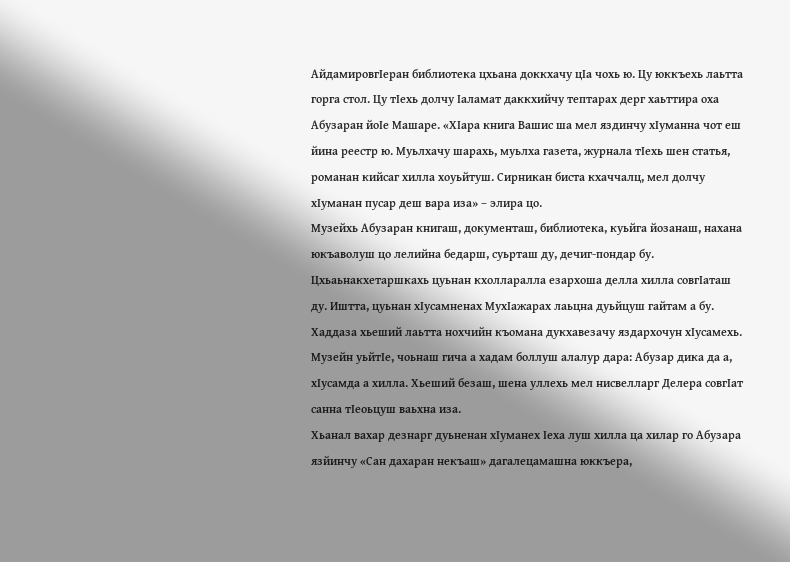АйдамировгIеран библиотека цхьана доккхачу цIа чохь ю. Цу юккъехь лаьтта горга стол. Цу тIехь долчу Iаламат даккхийчу тептарах дерг хаьттира оха Абузаран йоIе Машаре. «ХIара книга Вашис ша мел яздинчу хIуманна чот еш йина реестр ю. Муьлхачу шарахь, муьлха газета, журнала тIехь шен статья, романан кийсаг хилла хоуьйтуш. Сирникан биста кхаччалц, мел долчу хIуманан пусар деш вара иза» – элира цо.
Музейхь Абузаран книгаш, документаш, библиотека, куьйга йозанаш, нахана юкъаволуш цо лелийна бедарш, суьрташ ду, дечиг-пондар бу. Цхьаьнакхетаршкахь цуьнан кхолларалла езархоша делла хилла совгIаташ ду. Иштта, цуьнан хIусамненах МухIажарах лаьцна дуьйцуш гайтам а бу.
Хаддаза хьеший лаьтта нохчийн къомана дукхавезачу яздархочун хIусамехь. Музейн уьйтIе, чоьнаш гича а хадам боллуш алалур дара: Абузар дика да а, хIусамда а хилла. Хьеший безаш, шена уллехь мел нисвелларг Делера совгIат санна тIеоьцуш ваьхна иза.
Хьанал вахар дезнарг дуьненан хIуманех Iеха луш хилла ца хилар го Абузара язйинчу «Сан дахаран некъаш» дагалецамашна юккъера,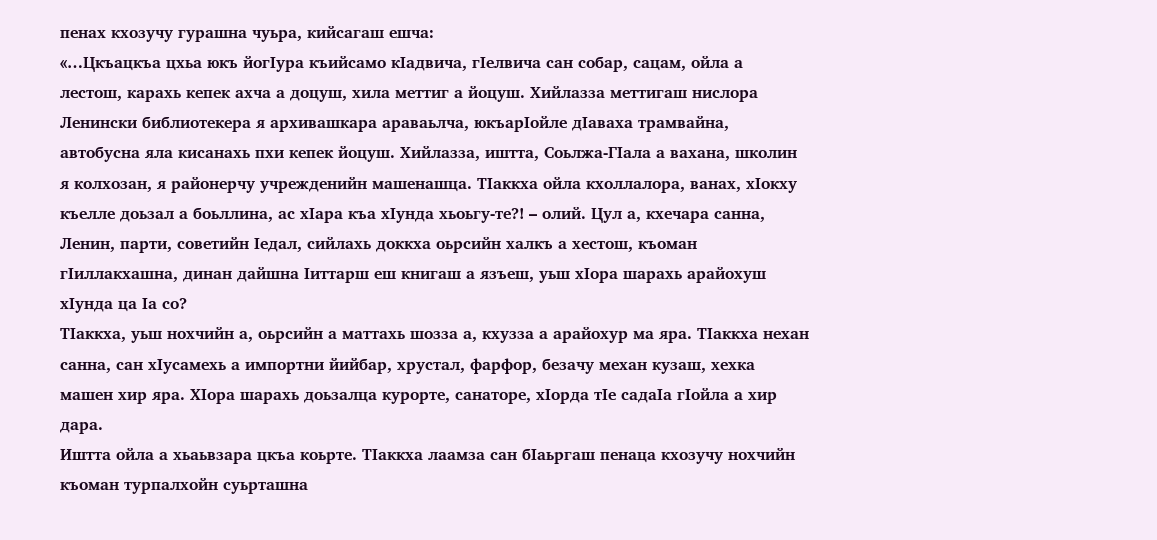пенах кхозучу гурашна чуьра, кийсагаш ешча:
«…Цкъацкъа цхьа юкъ йогIура къийсамо кIадвича, гIелвича сан собар, сацам, ойла а лестош, карахь кепек ахча а доцуш, хила меттиг а йоцуш. Хийлазза меттигаш нислора Ленински библиотекера я архивашкара араваьлча, юкъарIойле дIаваха трамвайна, автобусна яла кисанахь пхи кепек йоцуш. Хийлазза, иштта, Соьлжа-ГIала а вахана, школин я колхозан, я районерчу учрежденийн машенашца. ТIаккха ойла кхоллалора, ванах, хIокху къелле доьзал а боьллина, ас хIара къа хIунда хьоьгу-те?! – олий. Цул а, кхечара санна, Ленин, парти, советийн Iедал, сийлахь доккха оьрсийн халкъ а хестош, къоман гIиллакхашна, динан дайшна Iиттарш еш книгаш а язъеш, уьш хIора шарахь арайохуш хIунда ца Iа со?
ТIаккха, уьш нохчийн а, оьрсийн а маттахь шозза а, кхузза а арайохур ма яра. ТIаккха нехан санна, сан хIусамехь а импортни йийбар, хрустал, фарфор, безачу механ кузаш, хехка машен хир яра. ХIора шарахь доьзалца курорте, санаторе, хIорда тIе садаIа гIойла а хир дара.
Иштта ойла а хьаьвзара цкъа коьрте. ТIаккха лаамза сан бIаьргаш пенаца кхозучу нохчийн къоман турпалхойн суьрташна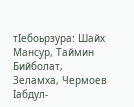тIебоьрзура: Шайх Мансур, Таймин Бийболат, Зеламха, Чермоев Iабдул-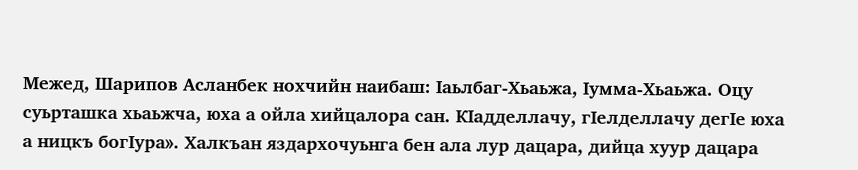Межед, Шарипов Асланбек нохчийн наибаш: Iаьлбаг-Хьаьжа, Iумма-Хьаьжа. Оцу суьрташка хьаьжча, юха а ойла хийцалора сан. КIадделлачу, гIелделлачу дегIе юха а ницкъ богIура». Халкъан яздархочуьнга бен ала лур дацара, дийца хуур дацара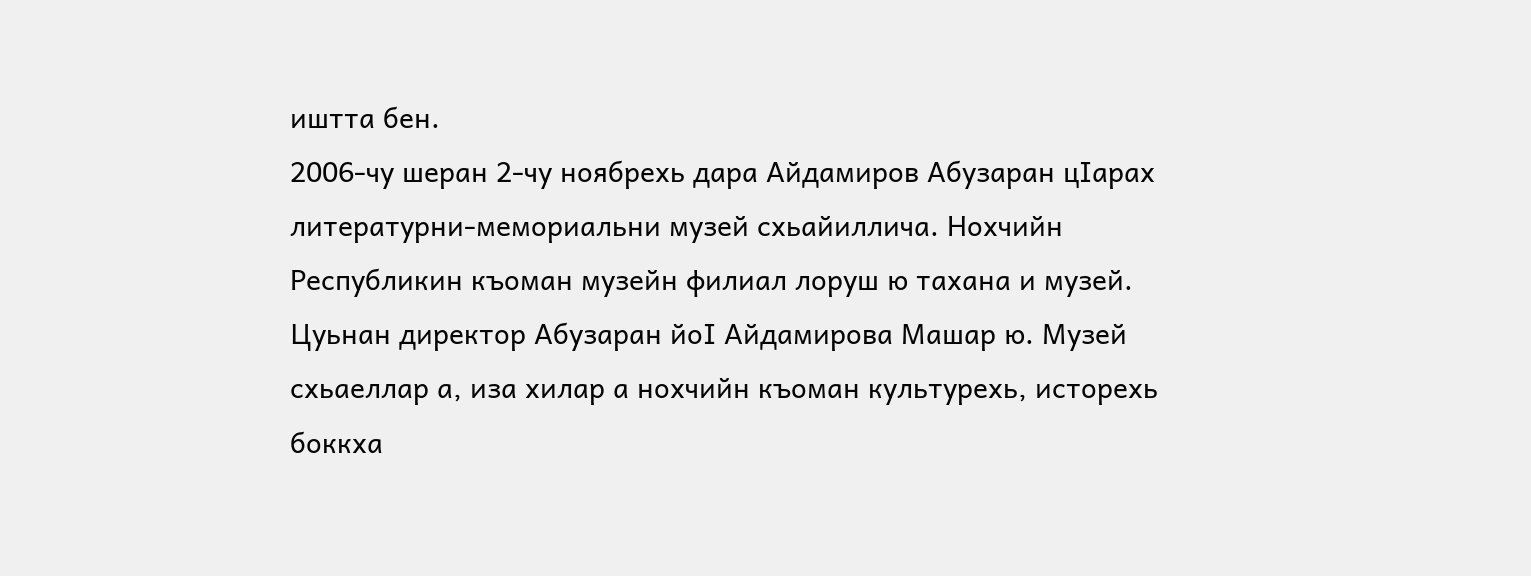иштта бен.
2006-чу шеран 2-чу ноябрехь дара Айдамиров Абузаран цIарах литературни-мемориальни музей схьайиллича. Нохчийн Республикин къоман музейн филиал лоруш ю тахана и музей. Цуьнан директор Абузаран йоI Айдамирова Машар ю. Музей схьаеллар а, иза хилар а нохчийн къоман культурехь, исторехь боккха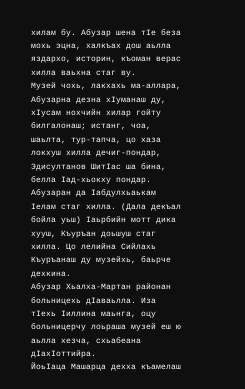хилам бу. Абузар шена тIе беза мохь эцна, халкъах дош аьлла яздархо, историн, къоман верас хилла ваьхна стаг ву.
Музей чохь, лакхахь ма-аллара, Абузарна дезна хIуманаш ду, хIусам нохчийн хилар гойту билгалонаш; истанг, чоа, шаьлта, тур-тапча, цо хаза локхуш хилла дечиг-пондар, Эдисултанов ШитIас ша бина, белла Iад-хьокху пондар. Абузаран да Iабдулхьаькам Iелам стаг хилла. (Дала декъал бойла уьш) Iаьрбийн мотт дика хууш, Къуръан доьшуш стаг хилла. Цо лелийна Сийлахь Къуръанаш ду музейхь, баьрче дехкина.
Абузар Хьалха-Мартан районан больницехь дIаваьлла. Иза тIехь Iиллина маьнга, оцу больницерчу лоьраша музей еш ю аьлла хезча, схьабеана дIахIоттийра.
ЙоьIаца Машарца дехха къамелаш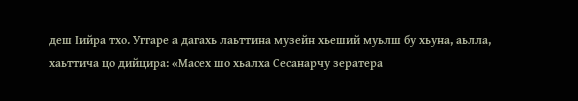деш Iийра тхо. Уггаре а дагахь лаьттина музейн хьеший муьлш бу хьуна, аьлла, хаьттича цо дийцира: «Масех шо хьалха Сесанарчу зератера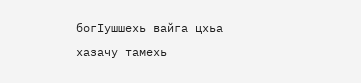богIушшехь вайга цхьа хазачу тамехь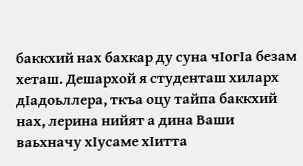баккхий нах бахкар ду суна чIогIа безам хеташ. Дешархой я студенташ хиларх дIадоьллера, ткъа оцу тайпа баккхий нах, лерина нийят а дина Ваши ваьхначу хIусаме хIитта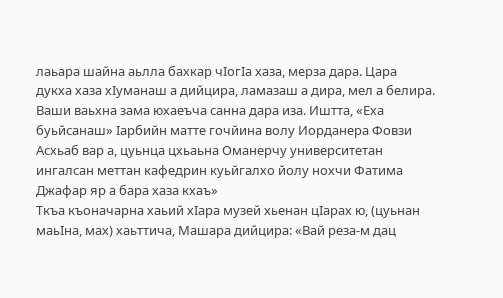лаьара шайна аьлла бахкар чIогIа хаза, мерза дара. Цара дукха хаза хIуманаш а дийцира, ламазаш а дира, мел а белира. Ваши ваьхна зама юхаеъча санна дара иза. Иштта, «Еха буьйсанаш» Iарбийн матте гочйина волу Иорданера Фовзи Асхьаб вар а, цуьнца цхьаьна Оманерчу университетан ингалсан меттан кафедрин куьйгалхо йолу нохчи Фатима Джафар яр а бара хаза кхаъ»
Ткъа къоначарна хаьий хIара музей хьенан цIарах ю, (цуьнан маьIна, мах) хаьттича, Машара дийцира: «Вай реза-м дац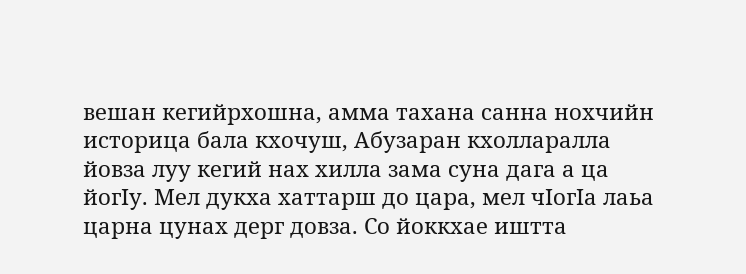вешан кегийрхошна, амма тахана санна нохчийн историца бала кхочуш, Абузаран кхолларалла йовза луу кегий нах хилла зама суна дага а ца йогIу. Мел дукха хаттарш до цара, мел чIогIа лаьа царна цунах дерг довза. Со йоккхае иштта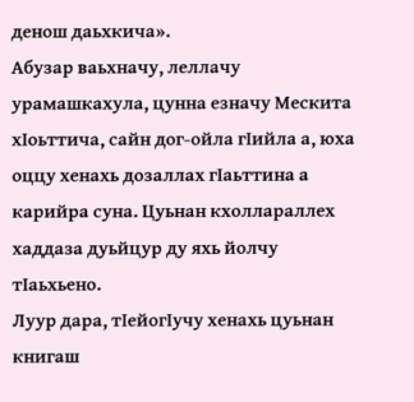денош даьхкича».
Абузар ваьхначу, леллачу урамашкахула, цунна езначу Мескита хIоьттича, сайн дог-ойла гIийла а, юха оццу хенахь дозаллах гIаьттина а карийра суна. Цуьнан кхоллараллех хаддаза дуьйцур ду яхь йолчу тIаьхьено.
Луур дара, тIейогIучу хенахь цуьнан книгаш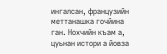ингалсан, французийн меттанашка гочйина ган. Нохчийн къам а, цуьнан истори а йовза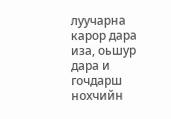луучарна карор дара иза, оьшур дара и гочдарш нохчийн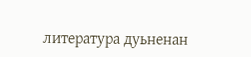литература дуьненан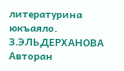литературина юкъаяло.
З.ЭЛЬДЕРХАНОВА
Авторан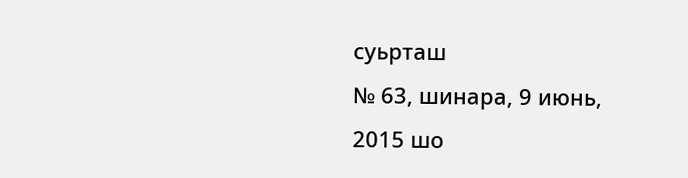суьрташ
№ 63, шинара, 9 июнь, 2015 шо